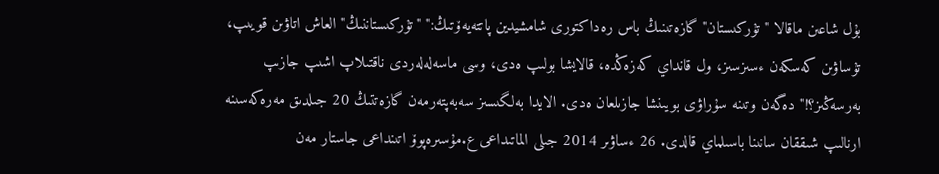بۇل شاعىن ماقالا "تۇركىستان" گازەتىنىڭ باس رەداكتورى شامشيدين پاتتەيەۆتىڭ:" "تۇركىستاننىڭ" العاش اتاۋىن قويىپ، تۇساۋىن كەسكەن ءسىزسىز، ول قانداي كەزەڭدە، قالايشا بولىپ ەدى، وسى ماسەلەلەردى ناقتىلاپ اشىپ جازىپ بەرسەڭىز؟!" دەگەن وتىنە سۇراۋى بويىنشا جازىلعان ەدى. الايدا بەلگىسىز سەبەپتەرمەن گازەتتىڭ 20 جىلدىق مەرەكەسىنە ارنالىپ شىققان سانىنا باسىلماي قالدى. 26 ءساۋىر 2014 جىلى الماتىداعى ع.مۇسىرەپوۆ اتىنداعى جاستار مەن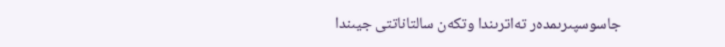جاسوسپىرىمدەر تەاترىندا وتكەن سالتاناتتى جيىندا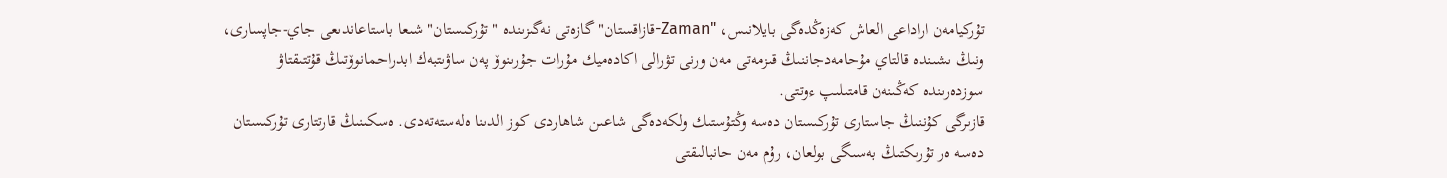تۇركيامەن اراداعى العاش كەزەڭدەگى بايلانىس، "Zaman-قازاقستان" گازەتى نەگىزىندە "تۇركىستان" شىعا باستاعاندىعى جاي-جاپسارى، ونىڭ ىشىندە قالتاي مۇحامەدجاننىڭ قىزمەتى مەن ورنى تۋرالى اكادەميك مۇرات جۇرىنوۆ پەن ساۋىتبەك ابدراحمانوۆتىڭ قۇتتىقتاۋ سوزدەرىندە كەڭىنەن قامتىلىپ ءوتتى.
قازىرگى كۇننىڭ جاستارى تۇركىستان دەسە وڭتۇستىك ولكەدەگى شاعىن شاھاردى كوز الدىنا ەلەستەتەدى. ەسكىنىڭ قارتتارى تۇركىستان دەسە ەر تۇرىكتىڭ بەسىگى بولعان، رۇم مەن حانبالىقتى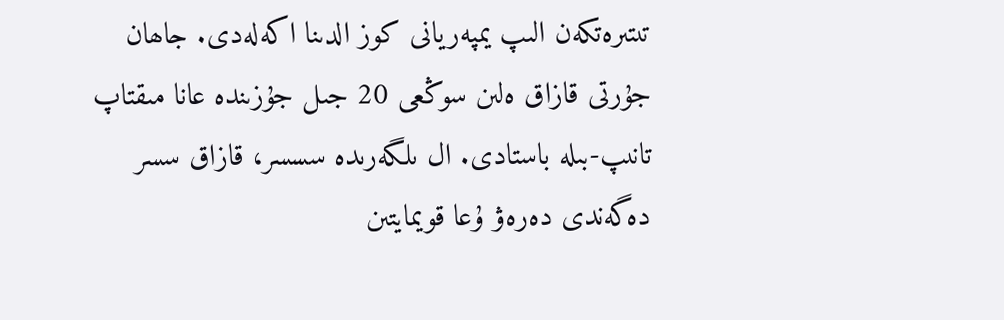تىتىرەتكەن الىپ يمپەريانى كوز الدىنا اكەلەدى. جاھان جۇرتى قازاق ەلىن سوڭعى 20 جىل جۇزىندە عانا مىقتاپ تانىپ-بىلە باستادى. ال ىلگەرىدە سسسر، قازاق سسر دەگەندى دەرەۋ ۇعا قويمايتىن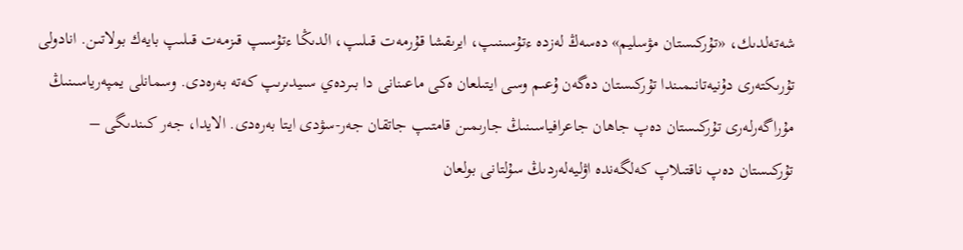شەتەلدىك، «تۇركىستان مۋسليم» دەسەڭ لەزدە ءتۇسىنىپ، ايرىقشا قۇرمەت قىلىپ، الدىڭا ءتۇسىپ قىزمەت قىلىپ بايەك بولاتىن. انادولى تۇرىكتەرى دۇنيەتانىمىندا تۇركىستان دەگەن ۇعىم وسى ايتىلعان ەكى ماعىنانى دا بىردەي سىيدىرىپ كەتە بەرەدى. وسمانلى يمپەرياسىنىڭ مۇراگەرلەرى تۇركىستان دەپ جاھان جاعرافياسىنىڭ جارىمىن قامتىپ جاتقان جەر-سۋدى ايتا بەرەدى. الايدا، جەر كىندىگى – تۇركىستان دەپ ناقتىلاپ كەلگەندە اۋليەلەردىڭ سۇلتانى بولعان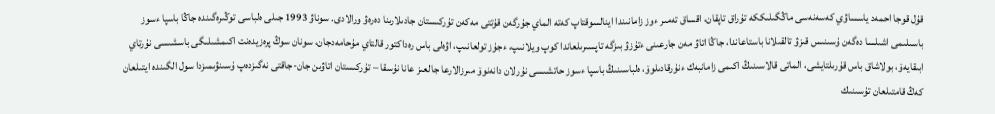قۇل قوجا احمەد ياسساۋي كەسەنەسى ماڭگىلىككە تۇراق تاپقان، اقساق تەمىر ءوز زامانىندا اينالسوقتاپ كەتە الماي جۇرگەن قۇتتى مەكەن تۇركىستان جادىلارىنا دەرەۋ ورالادى. سوناۋ 1993 جىلى ەلباسى توڭىرەگىندە جاڭا باسپا ءسوز باسىلىمى اشىلسا دەگەن ۇسىنىس قىزۋ تالقىلانا باستاعاندا، جاڭا اتاۋ مەن جارعىنى ءتۇزۋ بىزگە تاپسىرىلعاندا كوپ ويلانىپ، ءجۇز تولعانىپ، اۋەلى باس رەداكتور قالتاي مۇحامەدجان، سونان سوڭ پرەزيدەنت اكىمشىلىگى باسشىسى نۇرتاي ابىقايەۆ، بولاشاق باس قۇرىلتايشى، الماتى قالاسىنىڭ اكىمى زامانبەك ءنۇرقادىلوۆ، ەلباسىنىڭ باسپا ءسوز حاتشىسى نۇرلان دانەنوۆ مىرزالارعا جالعىز عانا نۇسقا – تۇركىستان اتاۋىن جان-جاقتى نەگىزدەپ ۇسىنۋىمىزدا سول الگىندە ايتىلعان كەڭ قامتىلعان تۇسىنىك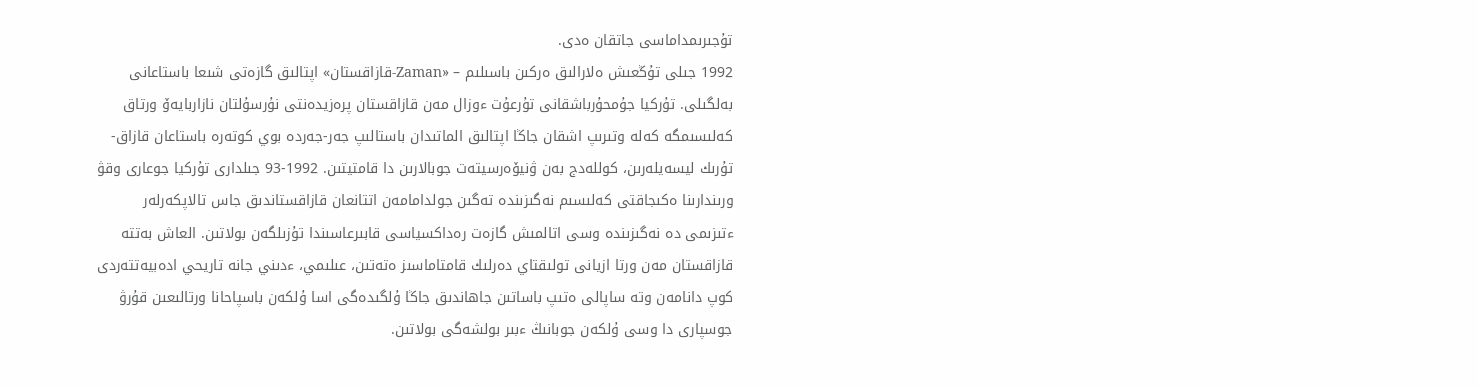تۇجىرىمداماسى جاتقان ەدى.
1992 جىلى تۇڭعىش ەلارالىق ەركىن باسىلىم – «Zaman-قازاقستان» اپتالىق گازەتى شىعا باستاعانى بەلگىلى. تۇركيا جۇمحۇرباشقانى تۇرعۇت ءوزال مەن قازاقستان پرەزيدەنتى نۇرسۇلتان نازاربايەۆ ورتاق كەلىسىمگە كەلە وتىرىپ اشقان جاڭا اپتالىق الماتىدان باستالىپ جەر-جەردە بوي كوتەرە باستاعان قازاق-تۇرىك ليسەيلەرىن، كوللەدج بەن ۋنيۆەرسيتەت جوبالارىن دا قامتيتىن. 1992-93 جىلدارى تۇركيا جوعارى وقۋ ورىندارىنا ەكىجاقتى كەلىسىم نەگىزىندە تەگىن جولدامامەن اتتانعان قازاقستاندىق جاس تالاپكەرلەر ءتىزىمى دە نەگىزىندە وسى اتالمىش گازەت رەداكسياسى قابىرعاسىندا تۇزىلگەن بولاتىن. العاش بەتتە قازاقستان مەن ورتا ازيانى تولىقتاي دەرلىك قامتاماسىز ەتەتىن، عىلىمي، ءدىني جانە تاريحي ادەبيەتتەردى كوپ دانامەن وتە ساپالى ەتىپ باساتىن جاھاندىق جاڭا ۇلگىدەگى اسا ۇلكەن باسپاحانا ورتالىعىن قۇرۋ جوسپارى دا وسى ۇلكەن جوبانىڭ ءبىر بولشەگى بولاتىن.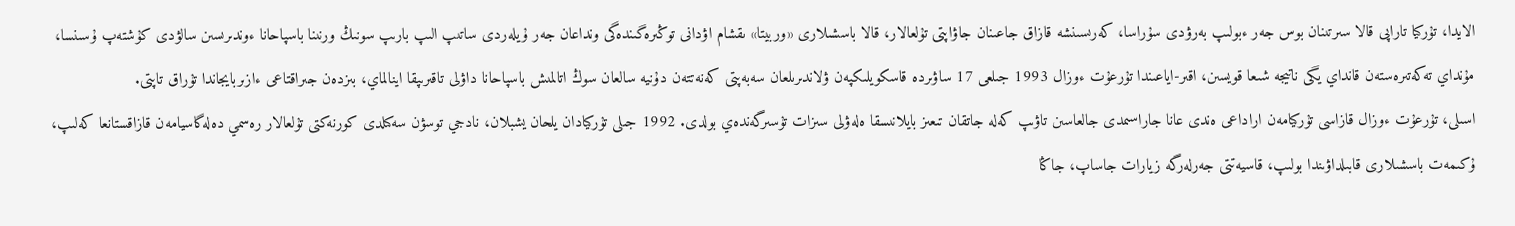الايدا، تۇركيا تاراپى قالا سىرتىنان بوس جەر ءبولىپ بەرۋدى سۇراسا، كەرىسىنشە قازاق جاعىنان جاۋاپتى تۇلعالار، قالا باسشىلارى «وربيتا» ىقشام اۋدانى توڭىرەگىندەگى ونداعان جەر ۇيلەردى ساتىپ الىپ بارىپ سونىڭ ورنىنا باسپاحانا ءوندىرىسىن سالۋدى كۇشتەپ ۇسىنسا، مۇنداي تەكەتىرەستەن قانداي يگى ناتيجە شىعا قويسىن، اقىر-اياعىندا تۇرعۇت ءوزال 1993 جىلعى 17 ساۋىردە قاسكويلىكپەن ۋلاندىرىلعان سەبەپتى كەنەتتەن دۇنيە سالعان سوڭ اتالمىش باسپاحانا داۋلى تاقىرىپقا اينالماي، بىزدەن جىراقتاعى ءازىربايجاندا تۇراق تاپتى.
اسىلى، تۇرعۇت ءوزال قازاسى تۇركيامەن اراداعى ەندى عانا جاراسىمدى جالعاسىن تاۋىپ كەلە جاتقان تىعىز بايلانىسقا ەلەۋلى سىزات تۇسىرگەندەي بولدى. 1992 جىلى تۇركيادان يلحان يشبلان، نادجي توسۋن سەكىلدى كورنەكتى تۇلعالار رەسمي دەلەگاسيامەن قازاقستانعا كەلىپ، ۇكىمەت باسشىلارى قابىلداۋىندا بولىپ، قاسيەتتى جەرلەرگە زيارات جاساپ، جاڭا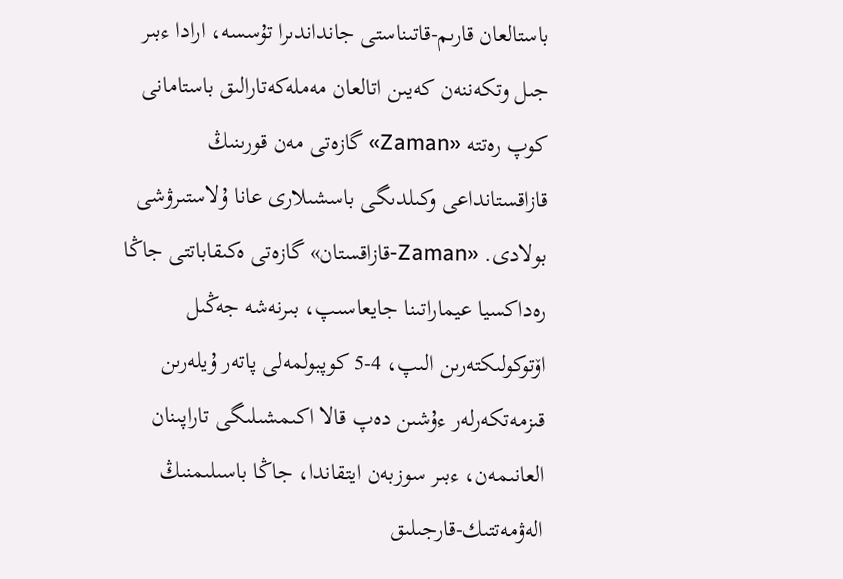باستالعان قارىم-قاتىناستى جانداندىرا تۇسسە، ارادا ءبىر جىل وتكەننەن كەيىن اتالعان مەملەكەتارالىق باستامانى كوپ رەتتە «Zaman» گازەتى مەن قورىنىڭ قازاقستانداعى وكىلدىگى باسشىلارى عانا ۇلاستىرۋشى بولادى. «Zaman-قازاقستان» گازەتى ەكىقاباتتى جاڭا رەداكسيا عيماراتىنا جايعاسىپ، بىرنەشە جەڭىل اۆتوكولىكتەرىن الىپ، 4-5 كوپبولمەلى پاتەر ۇيلەرىن قىزمەتكەرلەر ءۇشىن دەپ قالا اكىمشىلىگى تاراپىنان العانىمەن، ءبىر سوزبەن ايتقاندا، جاڭا باسىلىمنىڭ الەۋمەتتىك-قارجىلىق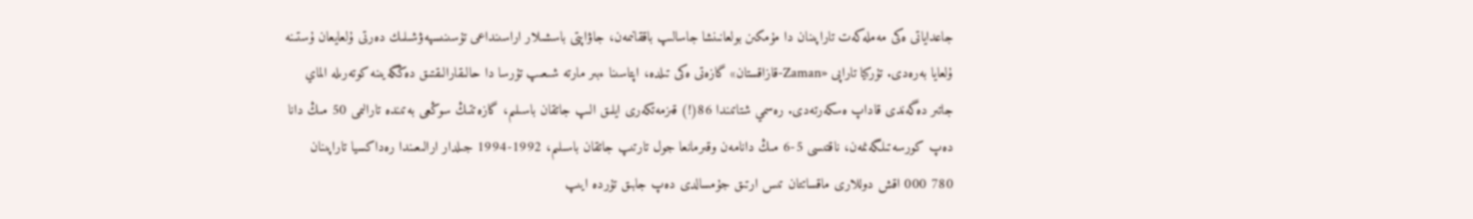جاعداياتى ەكى مەملەكەت تاراپىنان دا مۇمكىن بولعانىنشا جاسالىپ باققانىمەن، جاۋاپتى باسشىلار اراسىنداعى تۇسىنىسپەۋشىلىك دەرتى ۇلعايعان ۇستىنە ۇلعايا بەرەدى. تۇركيا تاراپى «Zaman-قازاقستان» گازەتى ەكى تىلدە، اپتاسىنا ءبىر مارتە شىعىپ تۇرسا دا حالىقارالىقتىق دەڭگەيىنە كوتەرىلە الماي جاتىر دەگەندى قاداپ ەسكەرتەدى. رەسمي شتاتىندا 86(!) قىزمەتكەرى ايلىق الىپ جاتقان باسىلىم، گازەتتىڭ سوڭعى بەتىندە تارالىمى 50 مىڭ دانا دەپ كورسەتىلگەنمەن، ناقتىسى 5-6 مىڭ دانامەن وقىرمانعا جول تارتىپ جاتقان باسىلىم، 1992-1994 جىلدار ارالىعىندا رەداكسيا تاراپىنان 780 000 اقش دوللارى ماقساتتان تىس ارتىق جۇمسالدى دەپ جابىق تۇردە ايىپ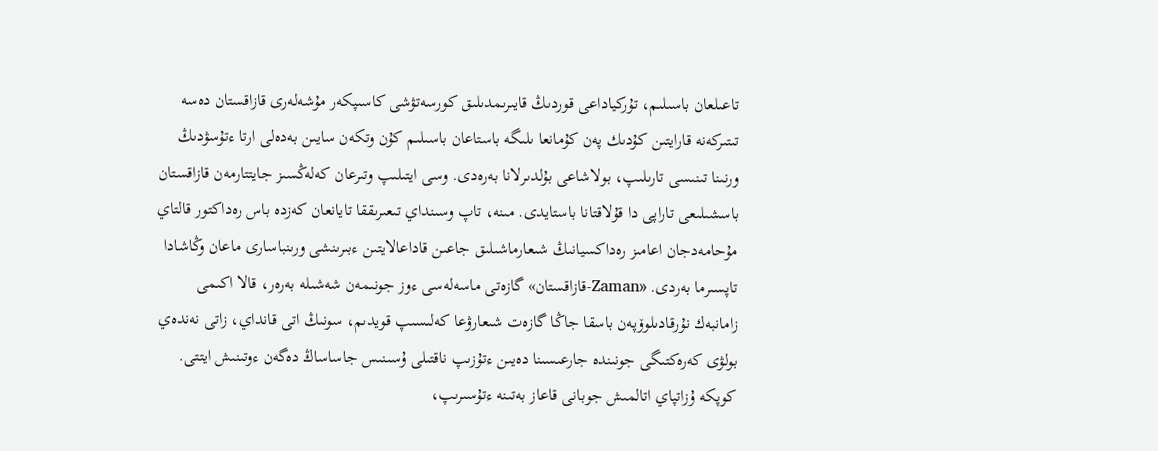تاعىلعان باسىلىم، تۇركياداعى قوردىڭ قايىرىمدىلىق كورسەتۋشى كاسىپكەر مۇشەلەرى قازاقستان دەسە تىتىركەنە قارايتىن كۇدىك پەن كۇمانعا ىلىگە باستاعان باسىلىم كۇن وتكەن سايىن بەدەلى ارتا ءتۇسۋدىڭ ورنىنا تىنىسى تارىلىپ، بولاشاعى بۇلدىرلانا بەرەدى. وسى ايتىلىپ وتىرعان كەلەڭسىز جايتتارمەن قازاقستان باسشىلىعى تاراپى دا قۇلاقتانا باستايدى. مىنە، تاپ وسىنداي تىعىرىققا تايانعان كەزدە باس رەداكتور قالتاي مۇحامەدجان اعامىز رەداكسيانىڭ شىعارماشىلىق جاعىن قاداعالايتىن ءبىرىنشى ورىنباسارى ماعان وڭاشادا تاپسىرما بەردى. «Zaman-قازاقستان» گازەتى ماسەلەسى ءوز جونىمەن شەشىلە بەرەر، قالا اكىمى زامانبەك نۇرقادىلوۆپەن باسقا جاڭا گازەت شىعارۋعا كەلىسىپ قويدىم، سونىڭ اتى قانداي، زاتى نەندەي بولۋى كەرەكتىگى جونىندە جارعىسىنا دەيىن ءتۇزىپ ناقتىلى ۇسىنىس جاساساڭ دەگەن ءوتىنىش ايتتى. كوپكە ۇزاتپاي اتالمىش جوبانى قاعاز بەتىنە ءتۇسىرىپ،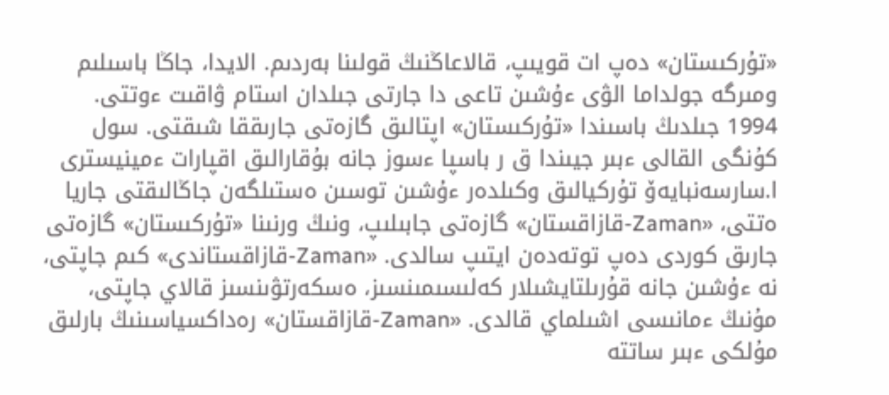«تۇركىستان» دەپ ات قويىپ، قالاعاڭنىڭ قولىنا بەردىم. الايدا، جاڭا باسىلىم ومىرگە جولداما الۋى ءۇشىن تاعى دا جارتى جىلدان استام ۋاقىت ءوتتى.
1994 جىلدىڭ باسىندا «تۇركىستان» اپتالىق گازەتى جارىققا شىقتى. سول كۇنگى القالى ءبىر جيىندا ق ر باسپا ءسوز جانە بۇقارالىق اقپارات ءمينيسترى ا.سارسەنبايەۆ تۇركيالىق وكىلدەر ءۇشىن توسىن ەستىلگەن جاڭالىقتى جاريا ەتتى، «Zaman-قازاقستان» گازەتى جابىلىپ، ونىڭ ورنىنا «تۇركىستان» گازەتى جارىق كوردى دەپ توتەدەن ايتىپ سالدى. «Zaman-قازاقستاندى» كىم جاپتى، نە ءۇشىن جانە قۇرىلتايشىلار كەلىسىمىنسىز، ەسكەرتۋىنسىز قالاي جاپتى، مۇنىڭ ءمانىسى اشىلماي قالدى. «Zaman-قازاقستان» رەداكسياسىنىڭ بارلىق مۇلكى ءبىر ساتتە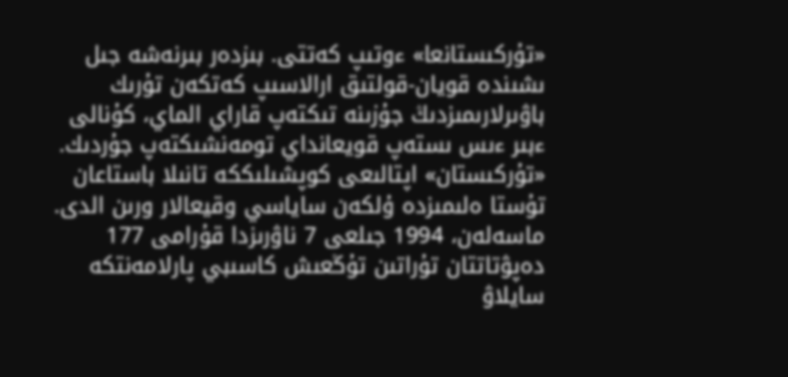«تۇركىستانعا» ءوتىپ كەتتى. بىزدەر بىرنەشە جىل ىشىندە قويان-قولتىق ارالاسىپ كەتكەن تۇرىك باۋىرلارىمىزدىڭ جۇزىنە تىكتەپ قاراي الماي، كۇنالى ءبىر ءىس ىستەپ قويعانداي تومەنشىكتەپ جۇردىك.
«تۇركىستان» اپتالىعى كوپشىلىككە تانىلا باستاعان تۇستا ەلىمىزدە ۇلكەن ساياسي وقيعالار ورىن الدى. ماسەلەن، 1994 جىلعى 7 ناۋرىزدا قۇرامى 177 دەپۋتاتتان تۇراتىن تۇڭعىش كاسىبي پارلامەنتكە سايلاۋ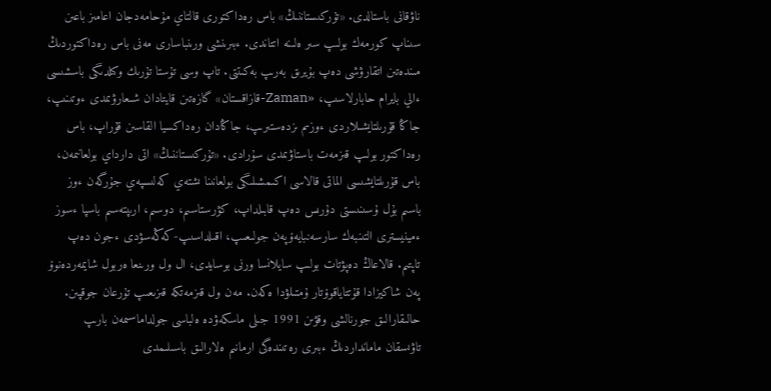ناۋقانى باستالدى. «تۇركىستاننىڭ» باس رەداكتورى قالتاي مۇحامەدجان اعامىز باعىن سىناپ كورمەك بولىپ سىر ەلىنە اتتاندى. ءبىرىنشى ورىنباسارى مەنى باس رەداكتوردىڭ مىندەتىن اتقارۋشى دەپ بۇيرىق بەرىپ بەكىتتى. تاپ وسى تۇستا تۇرىك وكىلدىگى باسشىسى ءالي بايرام حابارلاسىپ، «Zaman-قازاقستان» گازەتىن قايتادان شىعارۋىمدى ءوتىنىپ، جاڭا قۇرىلتايشىلاردى ءوزىم ىزدەستىرىپ، جاڭادان رەداكسيا القاسىن قۇراپ، باس رەداكتور بولىپ قىزمەت باستاۋىمدى سۇرادى. «تۇركىستاننىڭ» اتى دارداي بولعانىمەن، باس قۇرىلتايشىسى الماتى قالاسى اكىمشىلىگى بولعانىنا ىشتەي كەلىسپەي جۇرگەن ءوز باسىم بۇل ۇسىنىستى دۇرىس دەپ قابىلداپ، كۋرستاسىم، دوسىم، ارىپتەسىم باسپا ءسوز ءمينيسترى التىنبەك سارسەنبايەۆپەن جولىعىپ، اقىلداسىپ-كەڭەسۋدى ءجون دەپ تاپتىم. قالاعاڭ دەپۋتات بولىپ سايلانسا ورنى بوسايدى، ال ول ورىنعا ەربول شايمەردەنوۆ پەن شاكيزادا قۇتتاياقوۆتار ۇمتىلۋدا ەكەن. مەن ول قىزمەتكە قىزىعىپ تۇرعان جوقپىن. حالىقارالىق جورنالشى وقۋىن 1991 جىلى ماسكەۋدە ەلباسى جولداماسىمەن بارىپ تاۋىسقان مامانداردىڭ ءبىرى رەتىندەگى ارمانىم ەلارالىق باسىلىمدى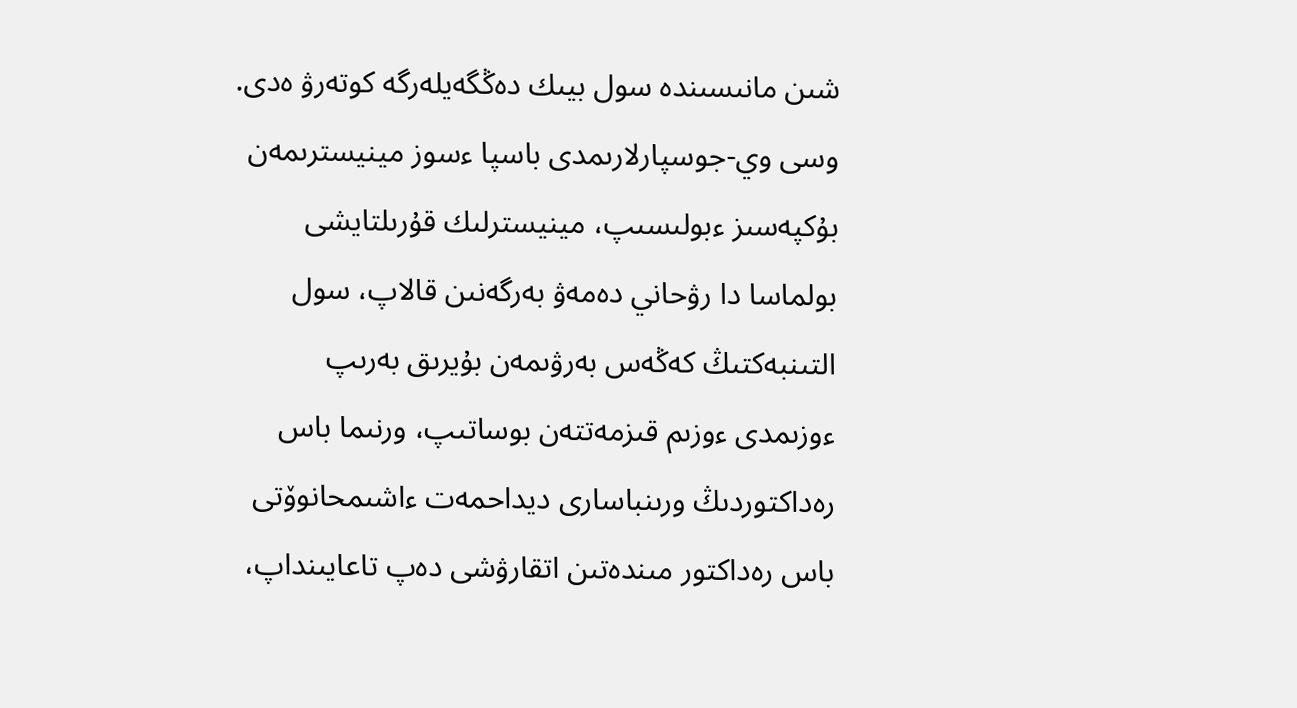شىن مانىسىندە سول بيىك دەڭگەيلەرگە كوتەرۋ ەدى. وسى وي-جوسپارلارىمدى باسپا ءسوز مينيسترىمەن بۇكپەسىز ءبولىسىپ، مينيسترلىك قۇرىلتايشى بولماسا دا رۋحاني دەمەۋ بەرگەنىن قالاپ، سول التىنبەكتىڭ كەڭەس بەرۋىمەن بۇيرىق بەرىپ ءوزىمدى ءوزىم قىزمەتتەن بوساتىپ، ورنىما باس رەداكتوردىڭ ورىنباسارى ديداحمەت ءاشىمحانوۆتى باس رەداكتور مىندەتىن اتقارۋشى دەپ تاعايىنداپ،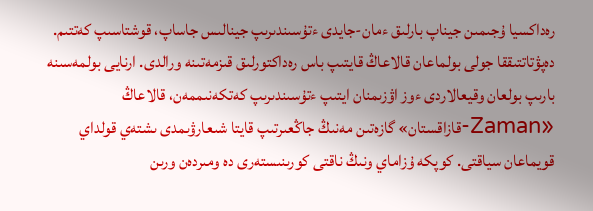رەداكسيا ۇجىمىن جيناپ بارلىق ءمان-جايدى ءتۇسىندىرىپ جينالىس جاساپ، قوشتاسىپ كەتتىم.
دەپۋتاتتىققا جولى بولماعان قالاعاڭ قايتىپ باس رەداكتورلىق قىزمەتىنە ورالدى. ارنايى بولمەسىنە بارىپ بولعان وقيعالاردى ءوز اۋزىمنان ايتىپ ءتۇسىندىرىپ كەتكەنىممەن، قالاعاڭ «Zaman-قازاقستان» گازەتىن مەنىڭ جاڭعىرتىپ قايتا شىعارۋىمدى ىشتەي قولداي قويماعان سياقتى. كوپكە ۇزاماي ونىڭ ناقتى كورىنىستەرى دە ومىردەن ورىن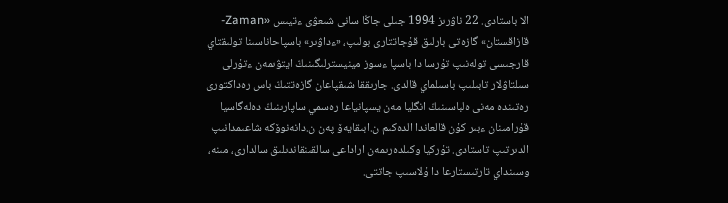الا باستادى. 22 ناۋرىز 1994 جىلى جاڭا سانى شىعۋى ءتيىس «Zaman-قازاقستان» گازەتى بارلىق قۇجاتتارى بولىپ، «ءداۋىر» باسپاحاناسىنا تولىقتاي قارجىسى تولەنىپ تۇرسا دا باسپا ءسوز مينيسترلىگىنىڭ ايتۋىمەن ءتۇرلى سىلتاۋلار تابىلىپ باسىلماي قالدى. جارىققا شىقپاعان گازەتتىڭ باس رەداكتورى رەتىندە مەنى ەلباسىنىڭ انگليا مەن يسپانياعا رەسمي ساپارىنىڭ دەلەگاسيا قۇرامىنان ءبىر كۇن قالعاندا الدەكىم ن.ابىقايەۆ پەن ن.دانەنوۆكە شاعىمدانىپ الدىرتىپ تاستادى. تۇركيا وكىلدەرىمەن اراداعى سالقىنقاندىلىق سالدارى، مىنە، وسىنداي تارتىستارعا دا ۇلاسىپ جاتتى.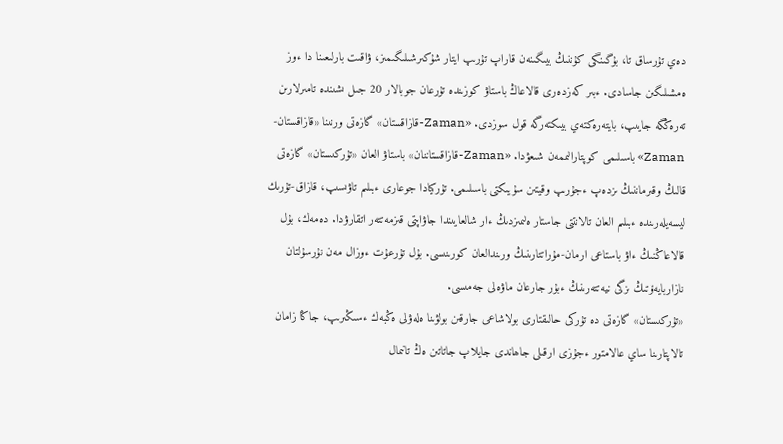دەي تۇرساق تا، بۇگىنگى كۇننىڭ بيىگىنەن قاراپ تۇرىپ ايتار شۇكىرشىلىگىمىز، ۋاقىت بارلىعىنا دا ءوز ەمشىلىگىن جاسادى. ءبىر كەزدەرى قالاعاڭ باستاۋ كوزىندە تۇرعان جوبالار 20 جىل ىشىندە تامىرلارىن تەرەڭگە جايىپ، بايتەرەكتەي بيىكتەرگە قول سوزدى. «Zaman-قازاقستان» گازەتى ورنىنا «قازاقستان-Zaman» باسىلىمى كوپتارالىممەن شىعۋدا. «Zaman-قازاقستاننان» باستاۋ العان «تۇركىستان» گازەتى قالىڭ وقىرماننىڭ ىزدەپ ءجۇرىپ وقيتىن سۇيىكتى باسىلىمى. تۇركيادا جوعارى ءبىلىم تاۋىسىپ، قازاق-تۇرىك ليسەيلەرىندە ءبىلىم العان تالانتتى جاستار ەلىمىزدىڭ ءار شالعايىندا جاۋاپتى قىزمەتتەر اتقارۋدا. دەمەك، بۇل قالاعاڭنىڭ ءاۋ باستاعى ارمان-مۇراتتارىنىڭ ورىندالعان كورىنىسى. بۇل تۇرعۇت ءوزال مەن نۇرسۇلتان نازاربايەۆتىڭ ىزگى نيەتتەرىنىڭ ءبۇر جارعان ماۋەلى جەمىسى.
«تۇركىستان» گازەتى دە تۇركى حالىقتارى بولاشاعى جارقىن بولۋىنا ەلەۋلى ەڭبەك ءسىڭىرىپ، جاڭا زامان تالاپتارىنا ساي عالامتور ءجۇزى ارقىلى جاھاندى جايلاپ جاتاتىن ەڭ تانىمال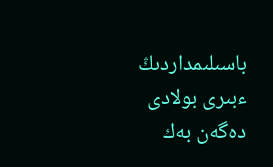باسىلىمداردىڭ ءبىرى بولادى دەگەن بەك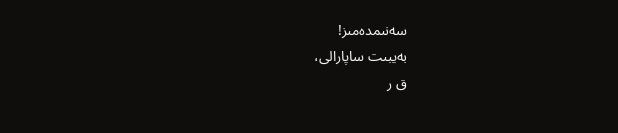سەنىمدەمىز!
بەيبىت ساپارالى،
ق ر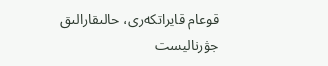قوعام قايراتكەرى، حالىقارالىق جۋرناليست